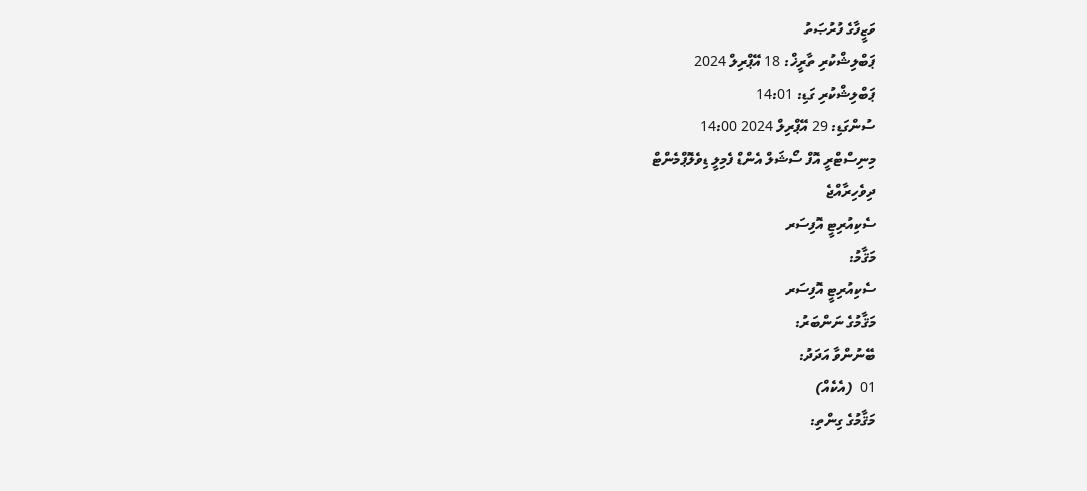ވަޒީފާގެ ފުރުޞަތު
ޕަބްލިޝްކުރި ތާރީޚް: 18 އޭޕްރިލް 2024
ޕަބްލިޝްކުރި ގަޑި: 14:01
ސުންގަޑި: 29 އޭޕްރިލް 2024 14:00
މިނިސްޓްރީ އޮފް ސޯޝަލް އެންޑް ފެމިލީ ޑިވެލޮޕްމެންޓް
ދިވެހިރާއްޖެ
ސެކިއުރިޓީ އޮފިސަރ
މަޤާމު:
ސެކިއުރިޓީ އޮފިސަރ
މަޤާމުގެ ނަންބަރު:
ބޭނުންވާ އަދަދު:
01  (އެކެއް)
މަޤާމުގެ ގިންތި: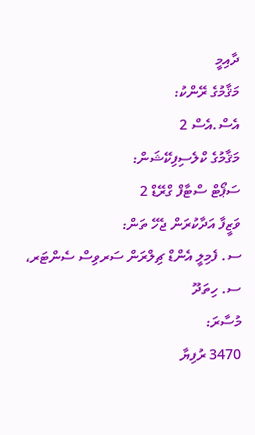ދާއިމީ
މަޤާމުގެ ރޭންކު:
އެސް.އެސް 2
މަޤާމުގެ ކްލެސިފިކޭޝަން:
ސަޕޯޓް ސްޓާފް ގްރޭޑް 2
ވަޒީފާ އަދާކުރަން ޖެހޭ ތަން:
ސ. ފެމިލީ އެންޑް ޗިލްރަން ސަރވިސް ސެންޓަރ، ސ. ހިތަދޫ
މުސާރަ:
3470 ރުފިޔާ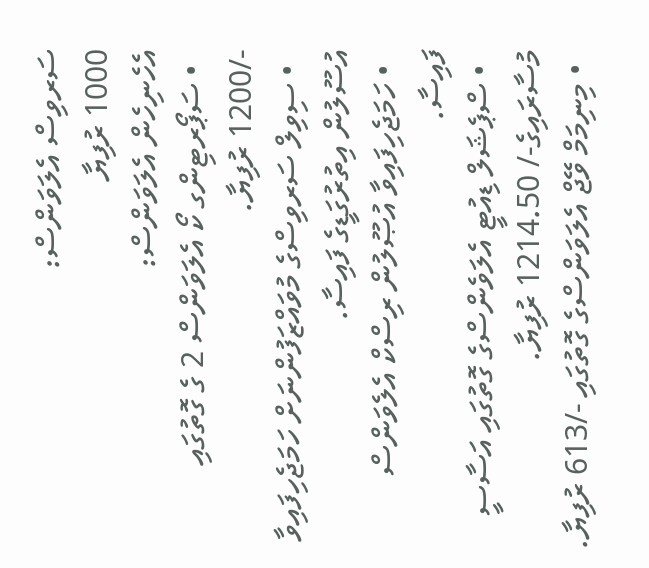ސަރވިސް އެލަވަންސް:
1000 ރުފިޔާ
އެހެނިހެން އެލަވަންސް:
  • ސަޕޯރޓިންގ ކޯ އެލަވަންސް 2 ގެ ގޮތުގައި -/1200 ރުފިޔާ.
  • ސިވިލް ސަރވިސްގެ މުވައްޒަފުންނަށް ހަމަޖެހިފައިވާ އުސޫލުން އިތުރުގަޑީގެ ފައިސާ.
  • ހަމަޖެހިފައިވާ އުޞޫލުން ރިސްކް އެލެވަންސް ފައިސާ.
  • ސްޕެޝަލް ޑިއުޓީ އެލަވެންސްގެ ގޮތުގައި އަސާސީ މުސާރައިގެ-/ 1214.50 ރުފިޔާ.
  • މިނިމަމް ވޭޖް އެލަވަންސްގެ ގޮތުގައި -/613 ރުފިޔާ.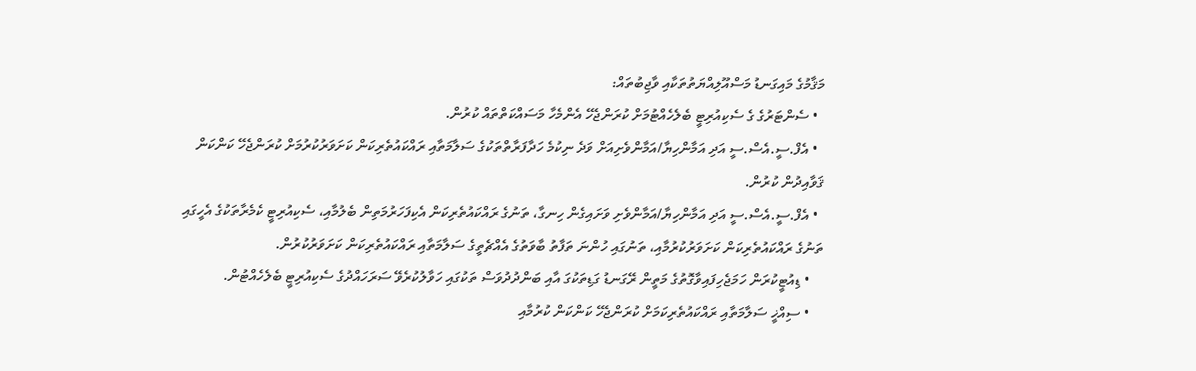މަޤާމުގެ މައިގަނޑު މަސްއޫލިއްޔަތުތަކާއި ވާޖިބުތައް:
  • ސެންޓަރުގެ ގެ ސެކިއުރިޓީ ބެލެހެއްޓުމަށް ކުރަންޖެހޭ އެންމެހާ މަސައްކަތްތައް ކުރުން.
  • އެފް.ސީ.އެސް.ސީ އަދި އަމާންހިޔާ/އަމާންވެށިއަށް ވަދެ ނިކުމެ ހަދާފަރާތްތަކުގެ ސަލާމަތާއި ރައްކައުތެރިކަން ކަށަވަރުކުރުމަށް ކުރަންޖެހޭ ކަންކަން ޤަވާއިދުން ކުރުން.
  • އެފް.ސީ.އެސް.ސީ އަދި އަމާންހިޔާ/އަމާންވެށި ވަށައިގެން ހިނގާ، ތަނުގެ ރައްކައުތެރިކަން އެކިފަހަރުމަތިން ބެލުމާއި، ސެކިއުރިޓީ ކެމެރާތަކުގެ އެހީގައި ތަނުގެ ރައްކައުތެރިކަން ކަށަވަރުކުރުމާއި، ތަނުގައި ހުންނަ ތަފާތު ބާވަތުގެ އެއްޗެތީގެ ސަލާމަތާއި ރައްކައުތެރިކަން ކަށަވަރުކުރުން.
    • ޑިއުޓީކުރަން ހަމަޖެހިފައިވާގޮތުގެ މަތީން ރޭގަނޑު ގަޑިތަކުގަ އާއި ބަންދުދުވަސް ތަކުގައި ހަވާލުކުރެވޭ ސަރަހައްދުގެ ސެކިއުރިޓީ ބެލެހެއްޓުން.
    • ސިއްޚީ ސަލާމަތާއި ރައްކައުތެރިކަމަށް ކުރަންޖެހޭ ކަންކަން ކުރުމާއި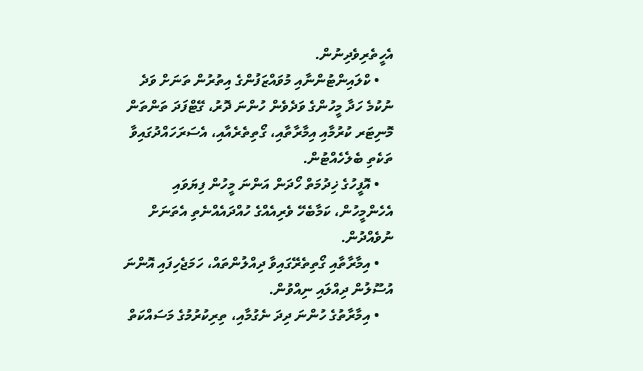އެހީތެރިވެދިނުން.
    • ކްލައިންޓުންނާއި މުވައްޒަފުންގެ އިތުރުން ތަނަށް ވަދެ ނުކުމެ ހަދާ މީހުންގެ ވަދެވެން ހުންނަ ދޮރު، ގޭޓްފަދަ ތަންތަން މޮނިޓަރ ކުރުމާއި އިމާރާތާއި، ގޯތިތެރެއާއި، އެސަރަހައްދުގައިވާ ތަކެތި ބެލެހެއްޓުން.
    • އޮފީހުގެ ޚިދުމަތް ހޯދަން އަންނަ މީހުން ފިޔަވައި އެހެންމީހުން، ކަމާބެހޭ ވެރިއެއްގެ ހުއްދައެއްނެތި އެތަނަށް ނުވެއްދުން.
    • އިމާރާތާއި ގޯތިތެރޭގައިވާ ދިއްލުންތައް، ހަމަޖެހިފައި އޮންނަ އުސޫލުން ދިއްލައި ނިއްވުން.
    • އިމާރާތުގެ ހުންނަ ދިދަ ނެގުމާއި، ތިރިކުރުމުގެ މަސައްކަތް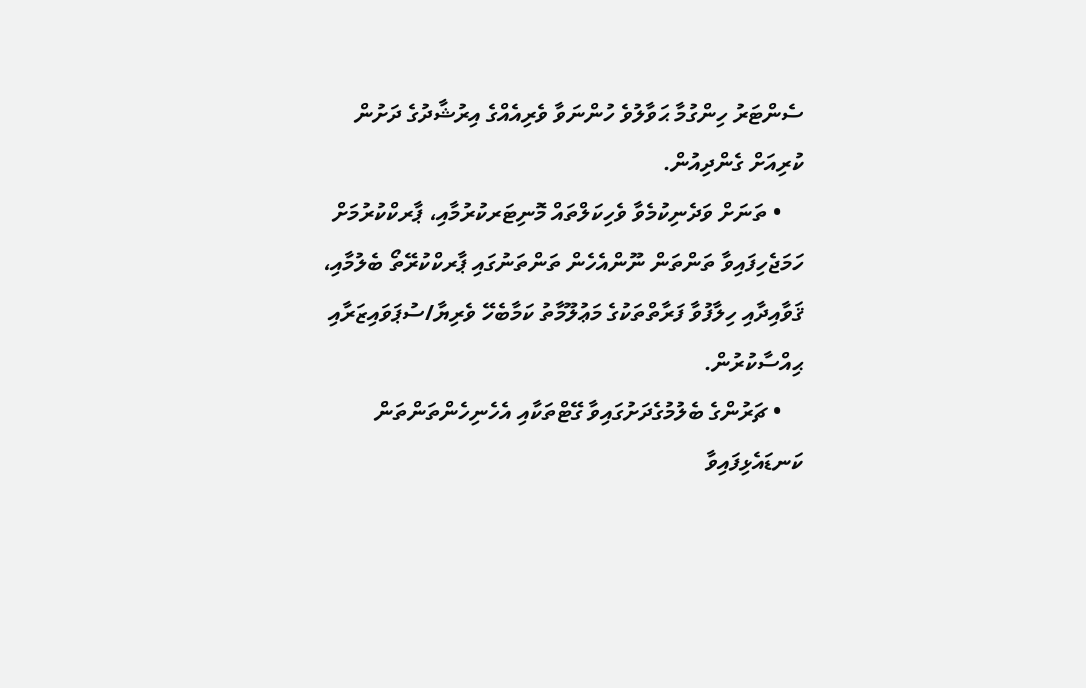ސެންޓަރު ހިންގުމާ ޙަވާލުވެ ހުންނަވާ ވެރިއެއްގެ އިރުޝާދުގެ ދަށުން ކުރިއަށް ގެންދިއުން.
    • ތަނަށް ވަދެނިކުމެވާ ވެހިކަލްތައް މޮނިޓަރކުރުމާއި، ޕާރކްކުރުމަށް ހަމަޖެހިފައިވާ ތަންތަން ނޫންއެހެން ތަންތަނުގައި ޕާރކްކުރޭތޯ ބެލުމާއި، ޤަވާއިދާއި ހިލާފުވާ ފަރާތްތަކުގެ މަޢުލޫމާތު ކަމާބެހޭ ވެރިޔާ/ސުޕަވައިޒަރާއި ޙިއްސާކުރުން.
    • ޗަރުންގެ ބެލުމުގެދަށުގައިވާ ގޭޓްތަކާއި އެހެނިހެންތަންތަން ކަނޑައެޅިފައިވާ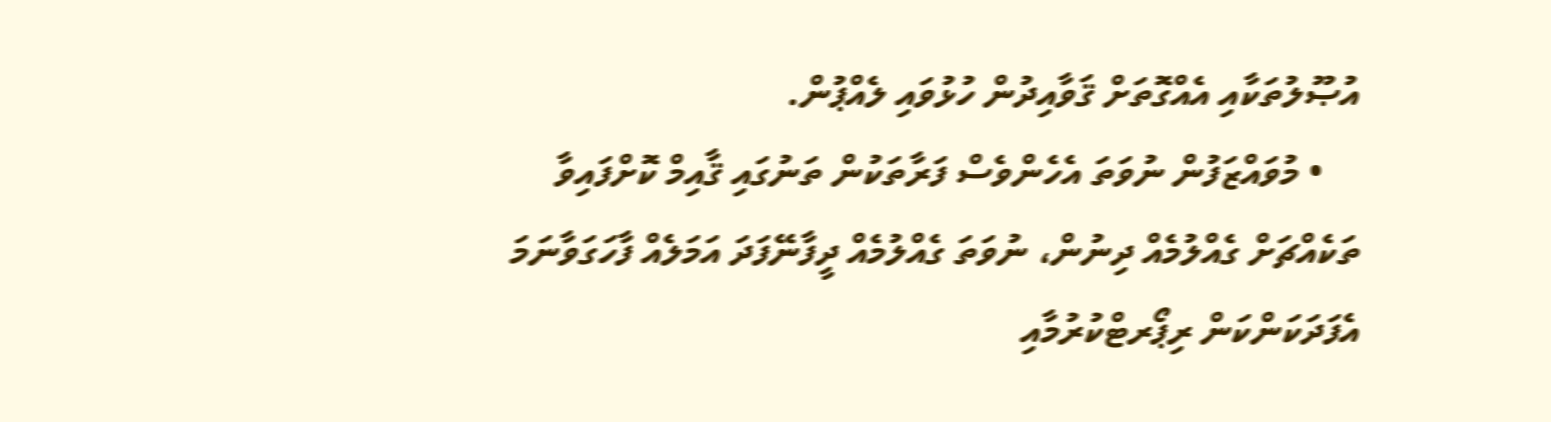އުޞޫލުތަކާއި އެއްގޮތަށް ޤަވާއިދުން ހުޅުވައި ލެއްޕުން.
    • މުވައްޒަފުން ނުވަތަ އެހެންވެސް ފަރާތަކުން ތަނުގައި ޤާއިމް ކޮށްފައިވާ ތަކެއްޗަށް ގެއްލުމެއް ދިނުން، ނުވަތަ ގެއްލުމެއް ދީފާނޭފަދަ އަމަލެއް ފާހަގަވާނަމަ އެފަދަކަންކަން ރިޕޯރޓްކުރުމާއި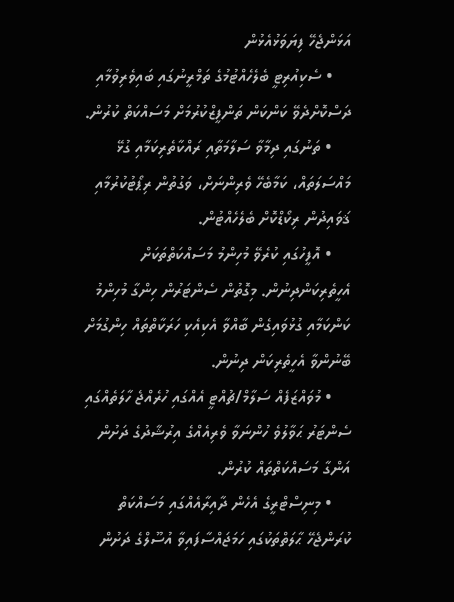އަޅަންޖެހޭ ފިޔަވަޅުއެޅުން
    • ސެކިއުރިޓީ ބެލެހެއްޓުމުގެ ތަމްރީނުގައި ބައިވެރިވުމާއި ދަސްކޮށްދެވޭ ކަންކަން ތަންފީޒްކުރުމަށް މަސައްކަތް ކުރުން.
    • ތަނުގައި ދިމާވާ ސަލާމަތާއި ރައްކާތެރިކަމާއި ގުޅޭ މައްސަލަތައް، ކަމާބެހޭ ވެރިންނަށް، ވަގުތުން ރިޕޯޓުކުރުމާއި ޤަވައިދުން ރިކޯޑްކޮށް ބެލެހެއްޓުން.
    • އޮފީހުގައި ކުރެވޭ މުހިންމު މަސައްކަތްތަކަށް އެހީތެރިކަންދިނުން. މިގޮތުން ސެންޓަރުން ހިންގާ މުހިންމު ކަންކަމާއި ގުޅުވައިގެން ބާއްވާ އެކިއެކި ހަރަކާތްތައް ހިންގުމަށް ބޭނުންވާ އެހީތެރިކަން ދިނުން.
    • މުވައްޒަފެއް ސަލާމް/ޗުއްޓީ އެއްގައި ހުރެއްޖެ ހާލަތެއްގައި ސެންޓަރު ޙަވާލުވެ ހުންނަވާ ވެރިއެއްގެ އިރުޝާދުގެ ދަށުން އަންގާ މަސައްކަތްތައް ކުރުން.
    • މިނިސްޓްރީގެ އެހެން ދާއިރާއެއްގައި މަސައްކަތް ކުރަންޖެހޭ ޙާލަތްތަކުގައި ހަމަޖައްސާފައިވާ އުސޫލްގެ ދަށުން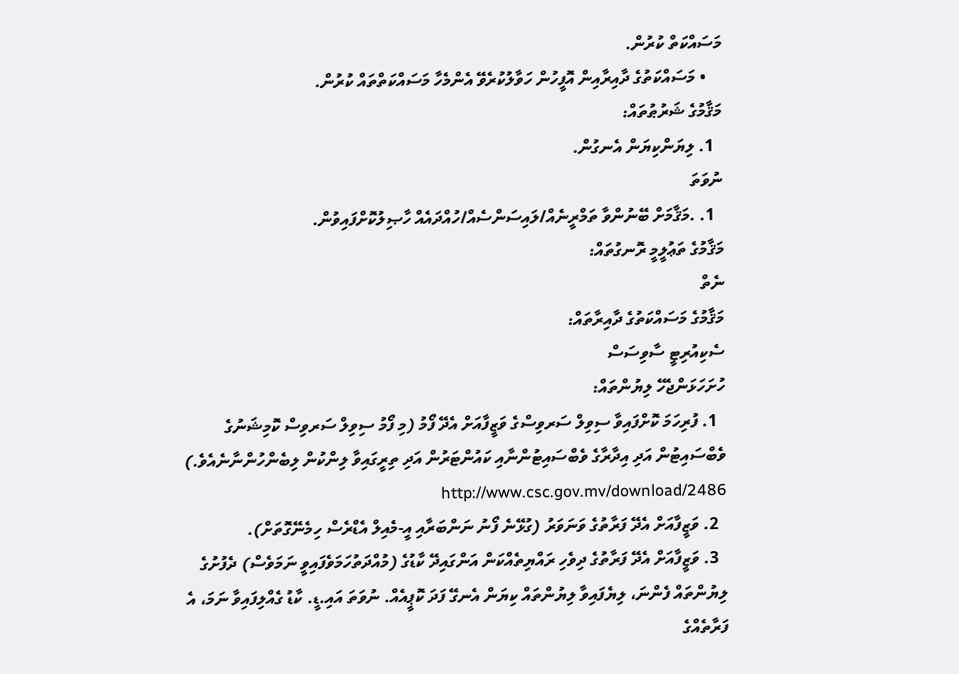މަސައްކަތް ކުރުން.
    • މަސައްކަތުގެ ދާއިރާއިން އޮފީހުން ހަވާލުކުރެވޭ އެންމެހާ މަސައްކަތްތައް ކުރުން.
މަޤާމުގެ ޝަރުޠުތައް:
  1. ލިޔަންކިޔަން އެނގުން.
ނުވަތަ
  1. .މަޤާމަށް ބޭނުންވާ ތަމްރީނެއް/ލައިސަންސެއް/ހުއްދައެއް ހާޞިލުކޮށްފައިވުން.
މަޤާމުގެ ތަޢުލީމީ ރޮނގުތައް:
ނެތް
މަޤާމުގެ މަސައްކަތުގެ ދާއިރާތައް:
ސެކިއުރިޓީ ސާވިސަސް
ހުށަހަޅަންޖެހޭ ލިޔުންތައް:
  1. ފުރިހަމަ ކޮށްފައިވާ ސިވިލް ސަރވިސްގެ ވަޒީފާއަށް އެދޭ ފޯމު (މި ފޯމު ސިވިލް ސަރވިސް ކޮމިޝަނުގެ ވެބްސައިޓުން އަދި އިދާރާގެ ވެބްސައިޓުންނާއި ކައުންޓަރުން އަދި ތިރީގައިވާ ލިންކުން ލިބެންހުންނާނެއެވެ.) http://www.csc.gov.mv/download/2486
  2. ވަޒީފާއަށް އެދޭ ފަރާތުގެ ވަނަވަރު (ގުޅޭނެ ފޯނު ނަންބަރާއި އީ-މެއިލް އެޑްރެސް ހިމެނޭގޮތަށް).
  3. ވަޒީފާއަށް އެދޭ ފަރާތުގެ ދިވެހި ރައްޔިތެއްކަން އަންގައިދޭ ކާޑުގެ (މުއްދަތުހަމަވެފައިވީ ނަމަވެސް) ދެފުށުގެ ލިޔުންތައް ފެންނަ، ލިޔެފައިވާ ލިޔުންތައް ކިޔަން އެނގޭ ފަދަ ކޮޕީއެއް. ނުވަތަ އައި.ޑީ. ކާޑު ގެއްލިފައިވާ ނަމަ، އެ ފަރާތެއްގެ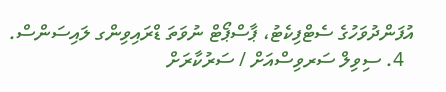އުފަންދުވަހުގެ ސެޓްފިކެޓު، ޕާސްޕޯޓް ނުވަތަ ޑްރައިވިންގ ލައިސަންސް.
  4. ސިވިލް ސަރވިސްއަށް / ސަރުކާރަށް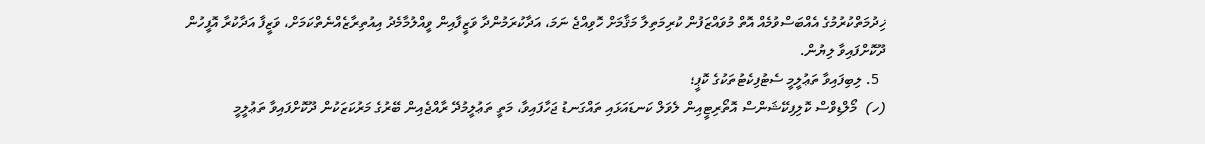ޚިދުމަތްކުރުމުގެ އެއްބަސްވުމެއް އޮތް މުވައްޒަފުން ކުރިމަތިލާ މަޤާމަށް ހޮވިއްޖެ ނަމަ، އަދާކުރަމުންދާ ވަޒީފާއިން ވީއްލުމާމެދު އިއުތިރާޒެއްނެތްކަމަށް، ވަޒީފާ އަދާކުރާ އޮފީހުން ދޫކޮށްފައިވާ ލިޔުން.
  5. ލިބިފައިވާ ތަޢުލީމީ ސެޓުފިކެޓުތަކުގެ ކޮޕީ؛
(ހ)  މޯލްޑިވްސް ކޮލިފިކޭޝަންސް އޮތޯރިޓީއިން ލެވަލް ކަނޑައަޅައި ތައްގަނޑު ޖަހާފައިވާ، މަތީ ތަޢުލީމުދޭ ރާއްޖެއިން ބޭރުގެ މަރުކަޒަކުން ދޫކޮށްފައިވާ ތަޢުލީމީ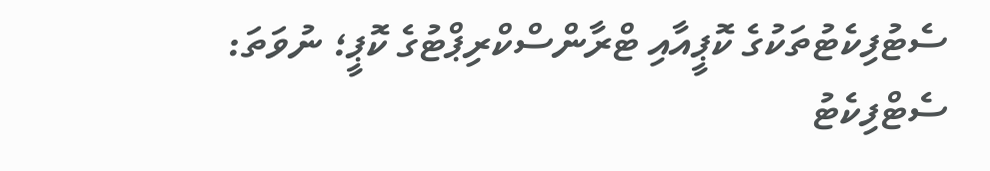ސެޓުފިކެޓުތަކުގެ ކޮޕީއާއި ޓްރާންސްކްރިޕްޓުގެ ކޮޕީ؛ ނުވަތަ: ސެޓްފިކެޓު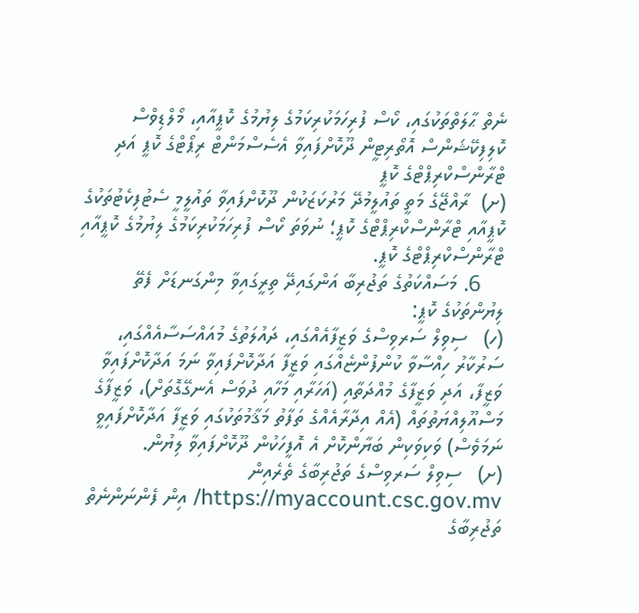ނެތް ޙާލަތްތަކުގައި، ކޯސް ފުރިހަމަކުރިކަމުގެ ލިޔުމުގެ ކޮޕީއާއި، މޯލްޑިވްސް ކޮލިފިކޭޝަންސް އޮތޯރިޓީން ދޫކޮށްފައިވާ އެސެސްމަންޓް ރިޕޯޓްގެ ކޮޕީ އަދި ޓްރާންސްކްރިޕްޓްގެ ކޮޕީ
(ށ)  ރާއްޖޭގެ މަތީ ތައުލީމުދޭ މަރުކަޒަކުން ދޫކޮށްފައިވާ ތައުލީމީ ސެޓުފިކެޓުތަކުގެ ކޮޕީއާއި ޓްރާންސްކްރިޕްޓްގެ ކޮޕީ؛ ނުވަތަ ކޯސް ފުރިހަމަކުރިކަމުގެ ލިޔުމުގެ ކޮޕީއާއި ޓްރާންސްކްރިޕްޓްގެ ކޮޕީ.
    6. މަސައްކަތުގެ ތަޖުރިބާ އަންގައިދޭ ތިރީގައިވާ މިންގަނޑަށް ފެތޭ ލިޔުންތަކުގެ ކޮޕީ:
(ހ)   ސިވިލް ސަރވިސްގެ ވަޒީފާއެއްގައި، ދައުލަތުގެ މުއައްސަސާއެއްގައި، ސަރުކާރު ހިއްސާވާ ކުންފުންޏެއްގައި ވަޒީފާ އަދާކޮށްފައިވާ ނަމަ އަދާކޮށްފައިވާ ވަޒީފާ، އަދި ވަޒީފާގެ މުއްދަތާއި (އަހަރާއި މަހާއި ދުވަސް އެނގޭގޮތަށް)، ވަޒީފާގެ މަސްއޫލިއްޔަތުތައް (އެއް އިދާރާއެއްގެ ތަފާތު މަޤާމުތަކުގައި ވަޒީފާ އަދާކޮށްފައިވީ ނަމަވެސް) ވަކިވަކިން ބަޔާންކޮށް އެ އޮފީހަކުން ދޫކޮށްފައިވާ ލިޔުން.
(ށ)   ސިވިލް ސަރވިސްގެ ތަޖުރިބާގެ ތެރެއިން https://myaccount.csc.gov.mv/ އިން ފެންނަންނެތް ތަޖުރިބާގެ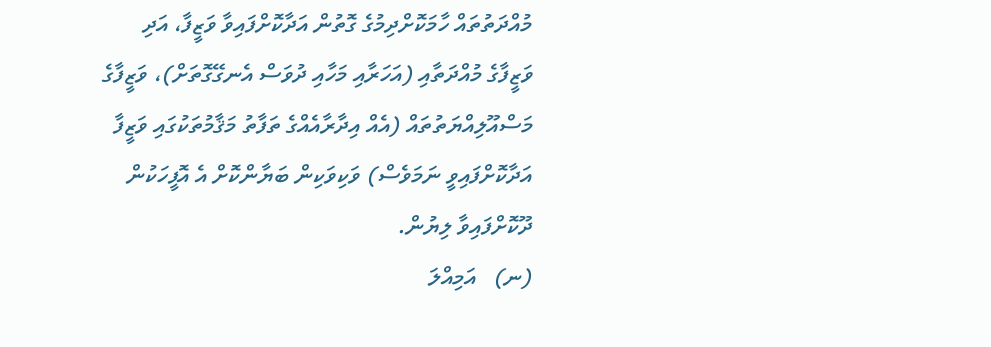މުއްދަތުތައް ހާމަކޮށްދިމުގެ ގޮތުން އަދާކޮށްފައިވާ ވަޒީފާ، އަދި ވަޒީފާގެ މުއްދަތާއި (އަހަރާއި މަހާއި ދުވަސް އެނގޭގޮތަށް)، ވަޒީފާގެ މަސްއޫލިއްޔަތުތައް (އެއް އިދާރާއެއްގެ ތަފާތު މަޤާމުތަކުގައި ވަޒީފާ އަދާކޮށްފައިވީ ނަމަވެސް) ވަކިވަކިން ބަޔާންކޮށް އެ އޮފީހަކުން ދޫކޮށްފައިވާ ލިޔުން.
(ނ)   އަމިއްލަ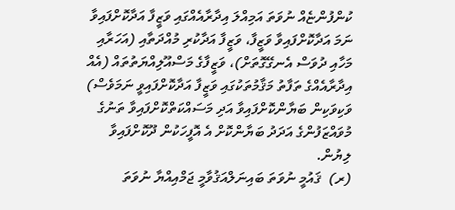ކުންފުންޏެއް ނުވަތަ އަމިއްލަ އިދާރާއެއްގައި ވަޒީފާ އަދާކޮށްފައިވާ ނަމަ އަދާކޮށްފައިވާ ވަޒީފާ، ވަޒީފާ އަދާކުރި މުއްދަތާއި (އަހަރާއި މަހާއި ދުވަސް އެނގޭގޮތަށް)، ވަޒީފާގެ މަސްއޫލިއްޔަތުތައް (އެއް އިދާރާއެއްގެ ތަފާތު މަޤާމުތަކުގައި ވަޒީފާ އަދާކޮށްފައިވީ ނަމަވެސް) ވަކިވަކިން ބަޔާންކޮށްފައިވާ އަދި މަސައްކަތްކޮށްފައިވާ ތަނުގެ މުވައްޒަފުންގެ އަދަދު ބަޔާންކޮށް އެ އޮފީހަކުން ދޫކޮށްފައިވާ ލިޔުން.
(ރ)  ޤައުމީ ނުވަތަ ބައިނަލްއަޤުވާމީ ޖަމްއިއްޔާ ނުވަތަ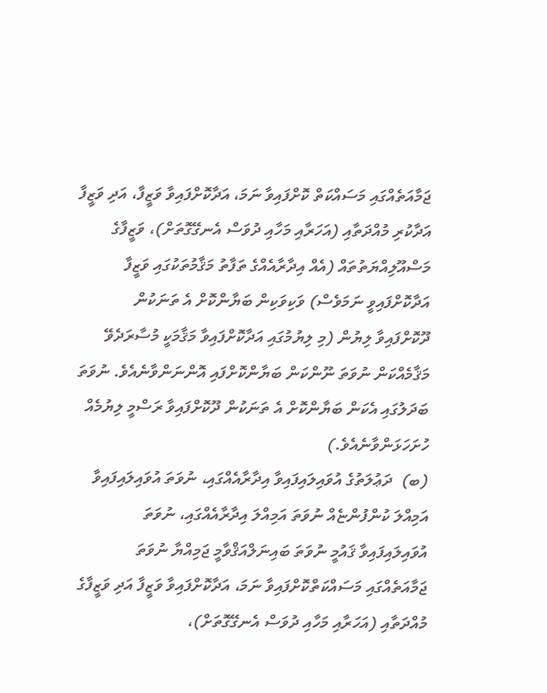ޖަމާއަތެއްގައި މަސައްކަތް ކޮށްފައިވާ ނަމަ، އަދާކޮށްފައިވާ ވަޒީފާ، އަދި ވަޒީފާ އަދާކުރި މުއްދަތާއި (އަހަރާއި މަހާއި ދުވަސް އެނގޭގޮތަށް)، ވަޒީފާގެ މަސްއޫލިއްޔަތުތައް (އެއް އިދާރާއެއްގެ ތަފާތު މަޤާމުތަކުގައި ވަޒީފާ އަދާކޮށްފައިވީ ނަމަވެސް) ވަކިވަކިން ބަޔާންކޮށް އެ ތަނަކުން ދޫކޮށްފައިވާ ލިޔުން (މި ލިޔުމުގައި އަދާކޮށްފައިވާ މަޤާމަކީ މުސާރަދެވޭ މަޤާމެއްކަން ނުވަތަ ނޫންކަން ބަޔާންކޮށްފައި އޮންނަންވާނެއެވެ. ނުވަތަ ބަދަލުގައި އެކަން ބަޔާންކޮށް އެ ތަނަކުން ދޫކޮށްފައިވާ ރަސްމީ ލިޔުމެއް ހުށަހަޅަންވާނެއެވެ.)
(ބ)  ދަޢުލަތުގެ އުވައިލައިފައިވާ އިދާރާއެއްގައި، ނުވަތަ އުވައިލައިފައިވާ އަމިއްލަ ކުންފުންޏެއް ނުވަތަ އަމިއްލަ އިދާރާއެއްގައި، ނުވަތަ އުވައިލައިފައިވާ ޤައުމީ ނުވަތަ ބައިނަލްއަޤްވާމީ ޖަމިއްޔާ ނުވަތަ ޖަމާއަތެއްގައި މަސައްކަތްކޮށްފައިވާ ނަމަ، އަދާކޮށްފައިވާ ވަޒީފާ އަދި ވަޒީފާގެ މުއްދަތާއި (އަހަރާއި މަހާއި ދުވަސް އެނގޭގޮތަށް)،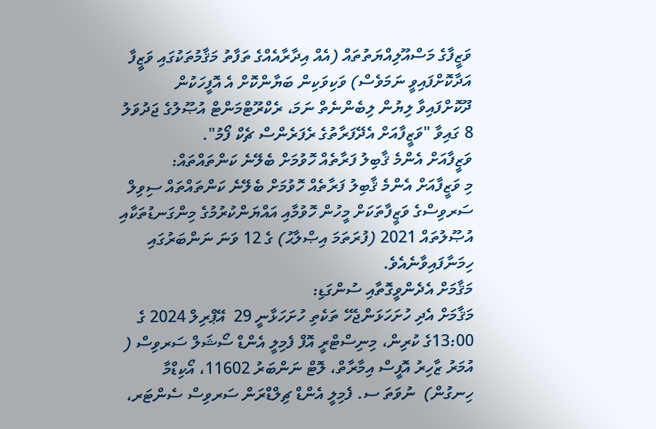ވަޒީފާގެ މަސްއޫލިއްޔަތުތައް (އެއް އިދާރާއެއްގެ ތަފާތު މަޤާމުތަކުގައި ވަޒީފާ އަދާކޮށްފައިވީ ނަމަވެސް) ވަކިވަކިން ބަޔާންކޮށް އެ އޮފީހަކުން ދޫކޮށްފައިވާ ލިޔުން ލިބެންނެތް ނަމަ، ރެކްރޫޓްމަންޓް އުޞޫލުގެ ޖަދުވަލު 8 ގައިވާ "ވަޒީފާއަށް އެދޭފަރާތުގެ ރެފަރެންސް ޗެކް ފޯމު".
ވަޒީފާއަށް އެންމެ ޤާބިލު ފަރާތެއް ހޮވުމަށް ބެލޭނެ ކަންތައްތައް:
މި ވަޒީފާއަށް އެންމެ ޤާބިލު ފަރާތެއް ހޮވުމަށް ބެލޭނެ ކަންތައްތައް ސިވިލް ސަރވިސްގެ ވަޒީފާތަކަށް މީހުން ހޮވުމާއި އައްޔަންކުރުމުގެ މިންގަނޑުތަކާއި އުޞޫލުތައް 2021 (ފުރަތަމަ އިޞްލާޙު) ގެ 12 ވަނަ ނަންބަރުގައި ހިމަނާފައިވާނެއެވެ.
މަޤާމަށް އެދެންވީގޮތާއި ސުންގަޑި:
މަޤާމަށް އެދި ހުށަހަޅަންޖެހޭ ތަކެތި ހުށަހަޅާނީ 29  އޭޕްރިލް 2024 ގެ 13:00ގެ ކުރިން، މިނިސްޓްރީ އޮފް ފެމިލީ އެންޑް ސޯޝަލް ސަރވިސް ( އުމަރު ޒާހިރު އޮފީސް އިމާރާތް، ލޮޓް ނަންބަރު 11602، އޯކިޑްމާ ހިނގުން)  ނުވަތަ ސ. ފެމިލީ އެންޑް ޗިލްޑްރަން ސަރވިސް ސެންޓަރ،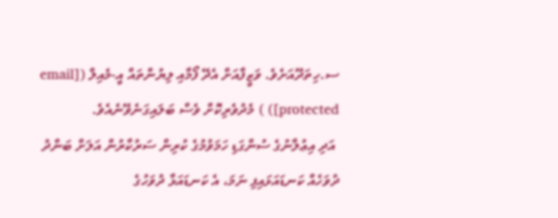ސ.ހިތަދޫއަށެވެ. ވަޒީފާއަށް އެދޭ ފޯމާއި ލިޔުންތައް އީ-މެއިލް ([email protected]) ) މެދުވެރިކޮށް ވެސް ބަލައިގަނެވޭނެއެވެ.
 އަދި އިޢުލާނުގެ ސުންގަޑި ހަމަވުމުގެ ކުރިން ސަރުކާރުން އަލަށް ބަންދު ދުވަހެއް ކަނޑައަޅައިފި ނަމަ، އެ ކަނޑައަޅާ ދުވަހުގެ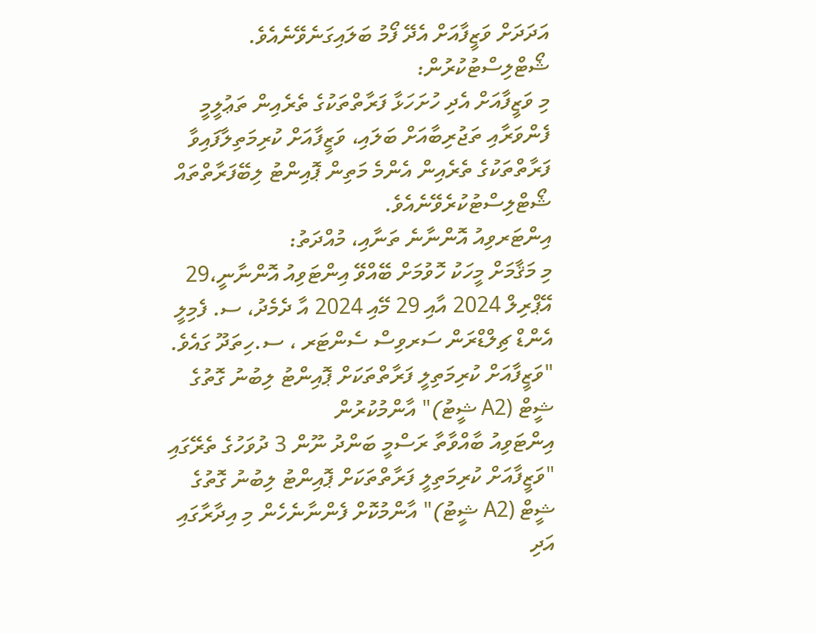އަދަދަށް ވަޒީފާއަށް އެދޭ ފޯމު ބަލައިގަނެވޭނެއެވެ.
ޝޯޓްލިސްޓުކުރުން:
މި ވަޒީފާއަށް އެދި ހުށަހަޅާ ފަރާތްތަކުގެ ތެރެއިން ތަޢުލީމީ ފެންވަރާއި ތަޖުރިބާއަށް ބަލައި، ވަޒީފާއަށް ކުރިމަތިލާފައިވާ ފަރާތްތަކުގެ ތެރެއިން އެންމެ މަތިން ޕޮއިންޓު ލިބޭފަރާތްތައް ޝޯޓްލިސްޓުކުރެވޭނެއެވެ.
އިންޓަރވިއު އޮންނާނެ ތަނާއި، މުއްދަތު:
މި މަޤާމަށް މީހަކު ހޮވުމަށް ބޭއްވޭ އިންޓަވިއު އޮންނާނީ،29  އޭޕްރިލް 2024 އާއި 29 މޭއި 2024 އާ ދެމެދު، ސ. ފެމިލީ އެންޑް ޗިލްޑްރަން ސަރވިސް ސެންޓަރ ، ސ.ހިތަދޫ ގައެވެ.
"ވަޒީފާއަށް ކުރިމަތިލީ ފަރާތްތަކަށް ޕޮއިންޓު ލިބުނު ގޮތުގެ ޝީޓް (A2 ޝީޓު)" އާންމުކުރުން
އިންޓަވިއު ބާއްވާތާ ރަސްމީ ބަންދު ނޫން 3 ދުވަހުގެ ތެރޭގައި "ވަޒީފާއަށް ކުރިމަތިލީ ފަރާތްތަކަށް ޕޮއިންޓު ލިބުނު ގޮތުގެ ޝީޓް (A2 ޝީޓު)" އާންމުކޮށް ފެންނާނެހެން މި އިދާރާގައި އަދި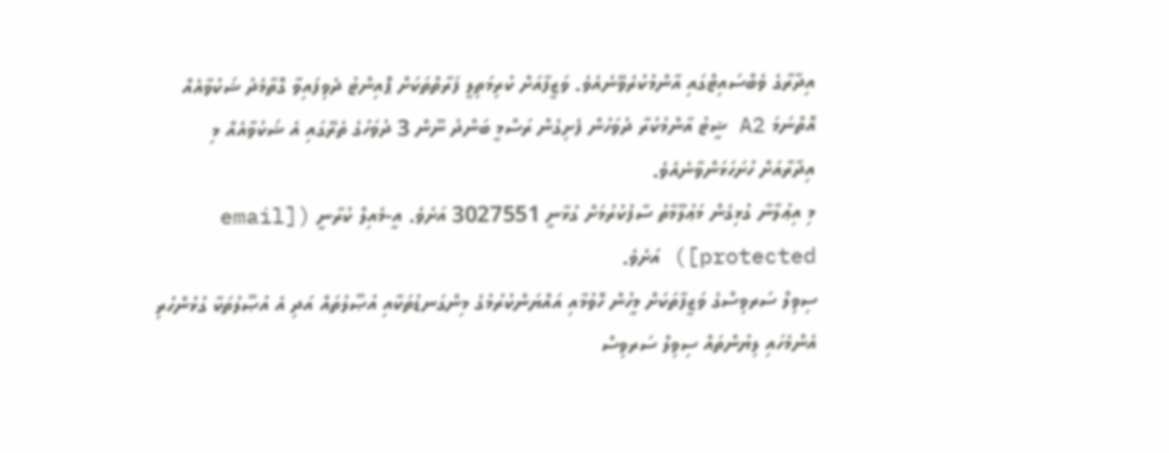އިދާރާގެ ވެބްސައިޓްގައި އާންމުކުރެވޭނެއެވެ. ވަޒީފާއަށް ކުރިމަތިލީ ފަރާތްތަކަށް ޕޮއިންޓު ދެވިފައިވާ ގޮތާމެދު ޝަކުވާއެއް އޮތްނަމަ A2 ޝީޓު އާންމުކުރާ ދުވަހުން ފެށިގެން ރަސްމީ ބަންދު ނޫން 3 ދުވަހުގެ ތެރޭގައި އެ ޝަކުވާއެއް މި އިދާރާއަށް ހުށަހަޅަންވާނެއެވެ.
މި އިޢުލާނާ ގުޅިގެން މަޢުލޫމާތު ސާފުކުރުމަށް ގުޅާނީ 3027551 އަށެވެ. އީ-މެއިލް ކުރާނީ ([email protected]) އަށެވެ.
ސިވިލް ސަރވިސްގެ ވަޒީފާތަކަށް މީހުން ހޮވުމާއި އައްޔަންކުރުމުގެ މިންގަނޑުތަކާއި އުޞޫލުތައް އަދި އެ އުޞޫލުތަކާ ގުޅުންހުރި އެންމެހައި ލިޔުންތައް ސިވިލް ސަރވިސް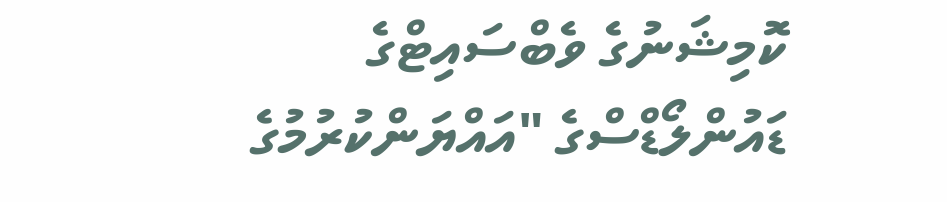ކޮމިޝަނުގެ ވެބްސައިޓްގެ ޑައުންލޯޑްސްގެ "އައްޔަންކުރުމުގެ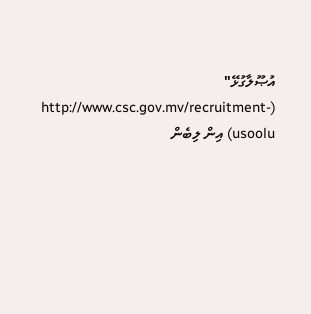އުޞޫލާގުޅޭ" (http://www.csc.gov.mv/recruitment-usoolu) އިން ލިބެން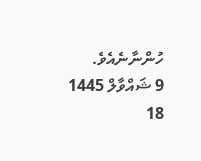ހުންނާނެއެވެ.
9 ޝައްވާލް 1445
18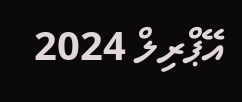އޭޕްރިލް 2024